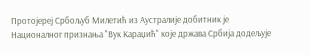Протојереј Србољуб Милетић из Аустралије добитник је Националног признања "Вук Караџић" које држава Србија додељује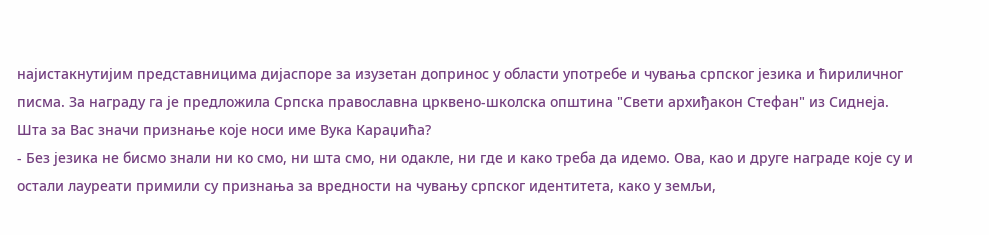најистакнутијим представницима дијаспоре за изузетан допринос у области употребе и чувања српског језика и ћириличног писма. За награду га је предложила Српска православна црквено-школска општина "Свети архиђакон Стефан" из Сиднеја.
Шта за Вас значи признање које носи име Вука Караџића?
- Без језика не бисмо знали ни ко смо, ни шта смо, ни одакле, ни где и како треба да идемо. Ова, као и друге награде које су и остали лауреати примили су признања за вредности на чувању српског идентитета, како у земљи,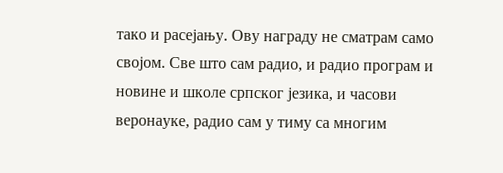тако и расејању. Ову награду не сматрам само својом. Све што сам радио, и радио програм и новине и школе српског језика, и часови веронауке, радио сам у тиму са многим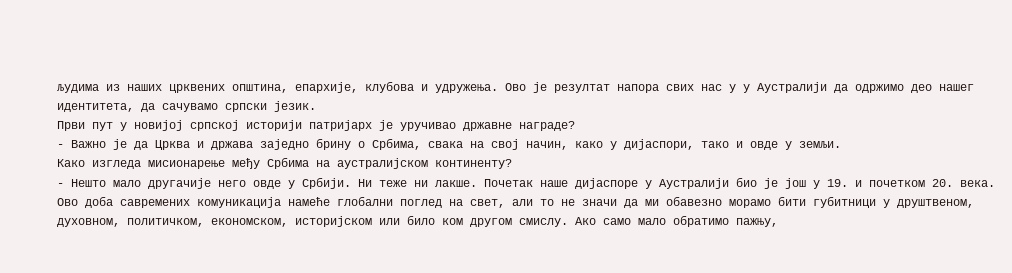људима из наших црквених општина, епархије, клубова и удружења. Ово је резултат напора свих нас у у Аустралији да одржимо део нашег идентитета, да сачувамо српски језик.
Први пут у новијој српској историји патријарх је уручивао државне награде?
- Важно је да Црква и држава заједно брину о Србима, свака на свој начин, како у дијаспори, тако и овде у земљи.
Како изгледа мисионарење међу Србима на аустралијском континенту?
- Нешто мало другачије него овде у Србији. Ни теже ни лакше. Почетак наше дијаспоре у Аустралији био је још у 19. и почетком 20. века. Ово доба савремених комуникација намеће глобални поглед на свет, али то не значи да ми обавезно морамо бити губитници у друштвеном, духовном, политичком, економском, историјском или било ком другом смислу. Ако само мало обратимо пажњу,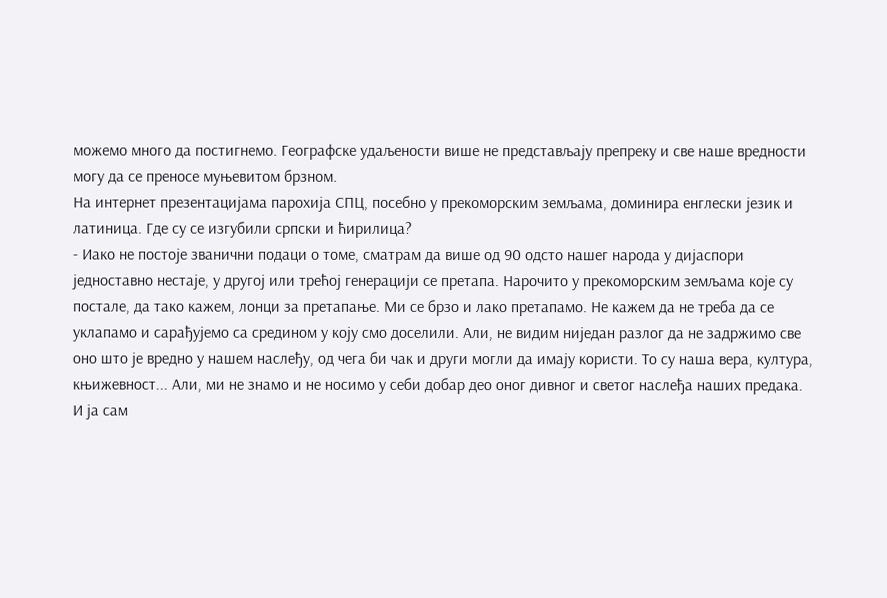можемо много да постигнемо. Географске удаљености више не представљају препреку и све наше вредности могу да се преносе муњевитом брзном.
На интернет презентацијама парохија СПЦ, посебно у прекоморским земљама, доминира енглески језик и латиница. Где су се изгубили српски и ћирилица?
- Иако не постоје званични подаци о томе, сматрам да више од 90 одсто нашег народа у дијаспори једноставно нестаје, у другој или трећој генерацији се претапа. Нарочито у прекоморским земљама које су постале, да тако кажем, лонци за претапање. Ми се брзо и лако претапамо. Не кажем да не треба да се уклапамо и сарађујемо са средином у коју смо доселили. Али, не видим ниједан разлог да не задржимо све оно што је вредно у нашем наслеђу, од чега би чак и други могли да имају користи. То су наша вера, култура, књижевност... Али, ми не знамо и не носимо у себи добар део оног дивног и светог наслеђа наших предака.
И ја сам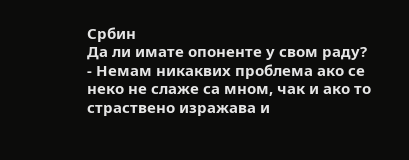Србин
Да ли имате опоненте у свом раду?
- Немам никаквих проблема ако се неко не слаже са мном, чак и ако то страствено изражава и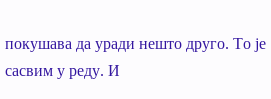покушава да уради нешто друго. То је сасвим у реду. И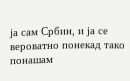ја сам Србин, и ја се вероватно понекад тако понашам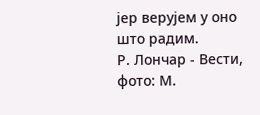јер верујем у оно што радим.
Р. Лончар - Вести, фото: М.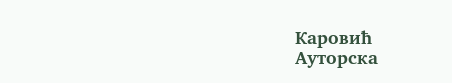Каровић
Ауторска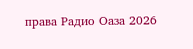права Радио Оаза 2026